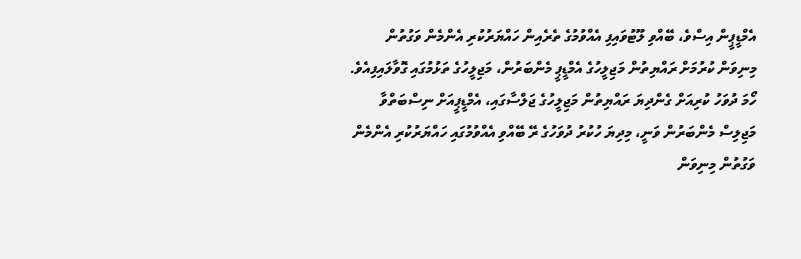އެމްޑީޕީން އިސްވެ، ބޭއްވި ލޫޓުވައިފި އެއްވުމުގެ ތެރެއިން ހައްޔަރުކުރި އެންމެން ވަގުތުން މިނިވަން ކުރުމަށް ރައްޔިތުން މަޖިލީހުގެ އެމްޑީޕީ މެންބަރުން، މަޖިލީހުގެ ތަޅުމުގައި ގޮވާލައިފިއެވެ.
ހޯމަ ދުވަހު ކުރިއަށް ގެންދިޔަ ރައްޔިތުން މަޖިލީހުގެ ޖަލްސާގައި، އެމްޑީޕީއަށް ނިސްބަތްވާ މަޖިލިސް މެންބަރުން ވަނީ، މިދިޔަ ހުކުރު ދުވަހުގެ ރޭ ބޭއްވި އެއްވުމުގައި ހައްޔަރުކުރި އެންމެން ވަގުތުން މިނިވަން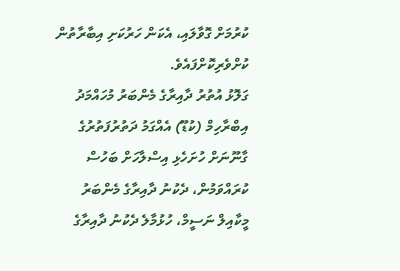ކުރުމަށް ގޮވާލައި، އެކަން ހަރުކަށި އިބާރާތުން ކުށްވެރިކޮށްފައެވެ.
ގަލޮޅު އުތުރު ދާއިރާގެ މެންބަރު މުހައްމަދު އިބްރާހިމް (ކުޑޫ) އެއްގަމު ދަތުރުފަތުރުގެ ގާނޫނަށް ހުށަހެޅި އިސްލާހަށް ބަހުސް ކުރައްވަމުން، ދެކުނު ދާއިރާގެ މެންބަރު މީކާއިލް ނަސީމް، ހުޅުމާލެ ދެކުނު ދާއިރާގެ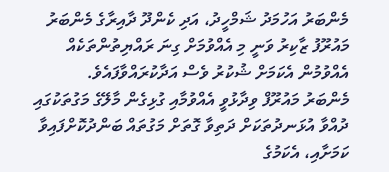މެންބަރު އަހުމަދު ޝަމްހީދު، އަދި ކެންދޫ ދާއިރާގެ މެންބަރު މައުރޫފު ޒާކިރު ވަނީ މި އެއްވުމަށް ގިނަ ރައްޔިތުންތަކެއް އެއްވުމުން އެކަމަށް ޝުކުރު ވެސް އަދާކުރައްވާފައެވެ.
މެންބަރު މައުރޫފް ވިދާޅުވީ އެއްވުމާއި ގުޅިގެން މާލޭގެ މަގުތަކުގައި ދުއްވާ އުޅަނދުތަކަށް ދަތިވާ ގޮތަށް މަގުތައް ބަންދުކޮށްފައިވާ ކަމަށާއި، އެކަމުގެ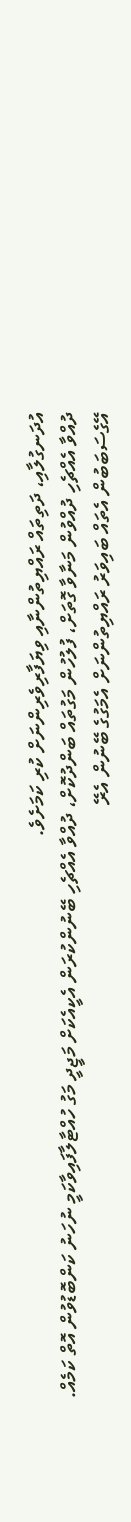އުދަނގުލާއި، ދަތިތައް ރައްޔިތުންނާއި ވިޔަފާރިވެރިންނަށް ކުރި ކަމަށެވެ.
ދުއްވާ އެއްޗެހި ދުއްވުން މަނާވާ ގޮތަށް، ފުލުހުން މަގުތައް ބަންދުކޮށް، ދުއްވާ އެއްޗެހި ބޭނުންކުރަން އެކީއެކަށް މަޖީދީ މަގު ހުއްޓާލާފައިވާކަމީ ނުހަނު ކަންބޮޑުވުން އޮތް ކަމެއް. އޭގެސަބަބުން އެތައް ބައިވަރު ރައްޔިތުންނަށް އެމަގުގެ ބޭނުން އެރޭ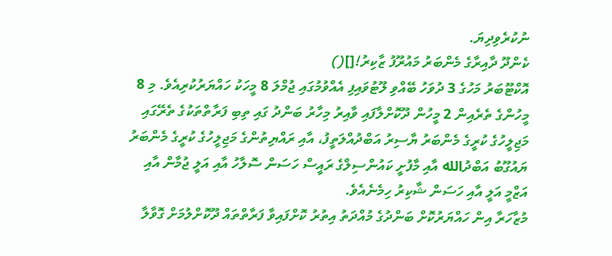ނުކުރެވިދިޔަ.
ކެންދޫ ދާއިރާގެ މެންބަރު މައުރޫފު ޒާކިރު![]()
އޮކްޓޫބަރު މަހުގެ 3 ދުވަހު ބޭއްވި ލޫޓުވައިފި އެއްވުމުގައި ޖުމްލަ 8 މީހަކު ހައްޔަރުކުރިއެވެ. މި 8 މީހުންގެ ތެރެއިން 2 މީހުން ދޫކޮށްލާފައި ވާއިރު މިހާރު ބަންދު ގައި ތިބި ފަރާތްތަކުގެ ތެރޭގައި މަޖިލީހުގެ ކުރީގެ މެންބަރު ޔާސިރު އަބްދުއްލަތީފު، އާއި ރައްޔިތުންގެ މަޖިލީހުގެ ކުރީގެ މެންބަރު ޔައުގޫބު އަބްދުالله އާއި މާފުށީ ކައުންސިލްގެ ރައީސް ހަސަން ސޮލާހު އާއި އަލީ ޖުމާން އާއި އަޒްމީ އަލީ އާއި ހަސަން ޝާކިރު ހިމެނެއެވެ.
މުޒާހަރާ އިން ހައްޔަރުކޮށް ބަންދުގެ މުއްދަތު އިތުރު ކޮށްފައިވާ ފަރާތްތައް ދޫކޮށްލުމަށް ގޮވާލާ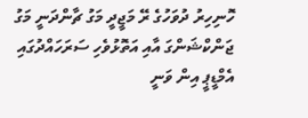ހޮނިހިރު ދުވަހުގެ ރޭ މަޖީދީ މަގު ޗާންދަނީ މަގު ޖަންކްޝަންގަ އާއި އަތޮޅުވެހި ސަރަހައްދުގައި އެމްޑީޕީ އިން ވަނީ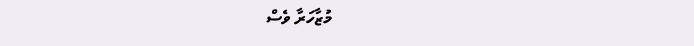މުޒާހަރާ ވެސް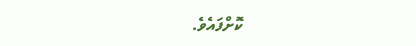ކޮށްފައެވެ.